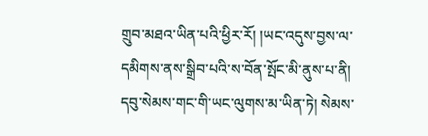གྲུབ་མཐའ་ཡིན་པའི་ཕྱིར་རོ། །ཡང་འདུས་བྱས་ལ་དམིགས་ནས་སྒྲིབ་པའི་ས་བོན་སྤོང་མི་ནུས་པ་ནི། དབུ་སེམས་གང་གི་ཡང་ལུགས་མ་ཡིན་ཏེ། སེམས་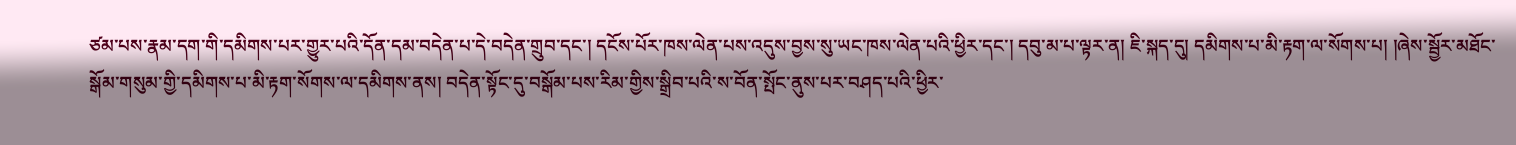ཙམ་པས་རྣམ་དག་གི་དམིགས་པར་གྱུར་པའི་དོན་དམ་བདེན་པ་དེ་བདེན་གྲུབ་དང་། དངོས་པོར་ཁས་ལེན་པས་འདུས་བྱས་སུ་ཡང་ཁས་ལེན་པའི་ཕྱིར་དང་། དབུ་མ་པ་ལྟར་ན། ཇི་སྐད་དུ། དམིགས་པ་མི་རྟག་ལ་སོགས་པ། །ཞེས་སྦྱོར་མཐོང་སྒོམ་གསུམ་གྱི་དམིགས་པ་མི་རྟག་སོགས་ལ་དམིགས་ནས། བདེན་སྟོང་དུ་བསྒོམ་པས་རིམ་གྱིས་སྒྲིབ་པའི་ས་བོན་སྤོང་ནུས་པར་བཤད་པའི་ཕྱིར་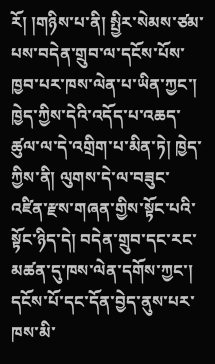རོ། །གཉིས་པ་ནི། སྤྱིར་སེམས་ཙམ་པས་བདེན་གྲུབ་ལ་དངོས་པོས་ཁྱབ་པར་ཁས་ལེན་པ་ཡིན་ཀྱང་། ཁྱེད་ཀྱིས་དེའི་འདོད་པ་འཆད་ཚུལ་ལ་དེ་འགྲིག་པ་མིན་ཏེ། ཁྱེད་ཀྱིས་ནི། ལུགས་དེ་ལ་བཟུང་འཛིན་རྫས་གཞན་གྱིས་སྟོང་པའི་སྟོང་ཉིད་དེ། བདེན་གྲུབ་དང་རང་མཚན་དུ་ཁས་ལེན་དགོས་ཀྱང་། དངོས་པོ་དང་དོན་བྱེད་ནུས་པར་ཁས་མི་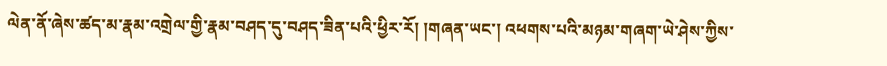ལེན་ནོ་ཞེས་ཚད་མ་རྣམ་འགྲེལ་གྱི་རྣམ་བཤད་དུ་བཤད་ཟིན་པའི་ཕྱིར་རོ། །གཞན་ཡང་། འཕགས་པའི་མཉམ་གཞག་ཡེ་ཤེས་ཀྱིས་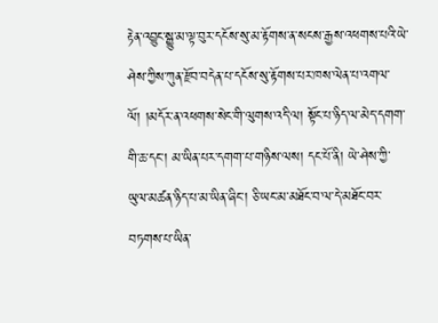རྟེན་འབྱུང་སྒྱུ་མ་ལྟ་བུར་དངོས་སུ་མ་རྟོགས་ན་སངས་རྒྱས་འཕགས་པའི་ཡེ་ཤེས་ཀྱིས་ཀུན་རྫོབ་བདེན་པ་དངོས་སུ་རྟོགས་པར་ཁས་ལེན་པ་འགལ་ལོ། །མདོར་ན་འཕགས་སེང་གི་ལུགས་འདི་ལ། སྟོང་པ་ཉིད་ལ་མེད་དགག་གི་ཆ་དང་། མ་ཡིན་པར་དགག་པ་གཉིས་ལས། དང་པོ་ནི། ཡེ་ཤེས་ཀྱི་ཡུལ་མཚན་ཉིད་པ་མ་ཡིན་ཞིང་། ཅི་ཡང་མ་མཐོང་བ་ལ་དེ་མཐོང་བར་བཏགས་པ་ཡིན་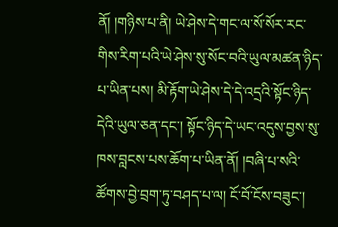ནོ། །གཉིས་པ་ནི། ཡེ་ཤེས་དེ་གང་ལ་སོ་སོར་རང་གིས་རིག་པའི་ཡེ་ཤེས་སུ་སོང་བའི་ཡུལ་མཚན་ཉིད་པ་ཡིན་པས། མི་རྟོག་ཡེ་ཤེས་དེ་དེ་འདྲའི་སྟོང་ཉིད་དེའི་ཡུལ་ཅན་དང་། སྟོང་ཉིད་དེ་ཡང་འདུས་བྱས་སུ་ཁས་བླངས་པས་ཆོག་པ་ཡིན་ནོ། །བཞི་པ་སའི་ཚོགས་བྱེ་བྲག་ཏུ་བཤད་པ་ལ། ངོ་བོ་ངོས་བཟུང་།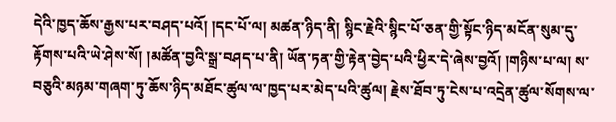དེའི་ཁྱད་ཆོས་རྒྱས་པར་བཤད་པའོ། །དང་པོ་ལ། མཚན་ཉིད་ནི། སྙིང་རྗེའི་སྙིང་པོ་ཅན་གྱི་སྟོང་ཉིད་མངོན་སུམ་དུ་རྟོགས་པའི་ཡེ་ཤེས་སོ། །མཚོན་བྱའི་སྒྲ་བཤད་པ་ནི། ཡོན་ཏན་གྱི་རྟེན་བྱེད་པའི་ཕྱིར་དེ་ཞེས་བྱའོ། །གཉིས་པ་ལ། ས་བཅུའི་མཉམ་གཞག་ཏུ་ཆོས་ཉིད་མཐོང་ཚུལ་ལ་ཁྱད་པར་མེད་པའི་ཚུལ། རྗེས་ཐོབ་ཏུ་ངེས་པ་འདྲེན་ཚུལ་སོགས་ལ་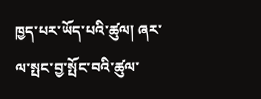ཁྱད་པར་ཡོད་པའི་ཚུལ། ཞར་ལ་སྤང་བྱ་སྤོང་བའི་ཚུལ་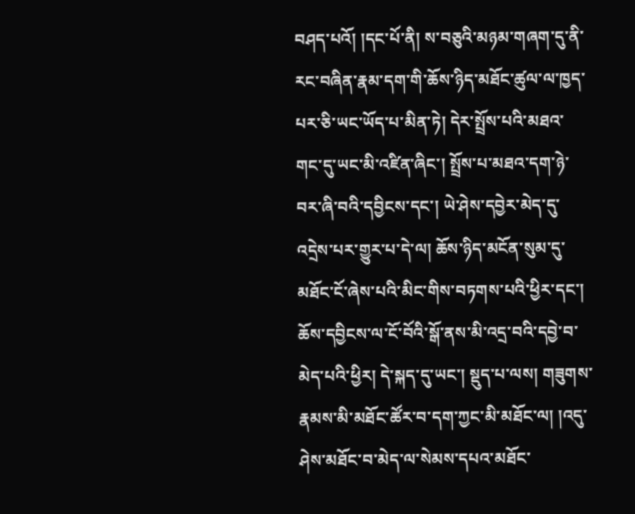བཤད་པའོ། །དང་པོ་ནི། ས་བཅུའི་མཉམ་གཞག་དུ་ནི་རང་བཞིན་རྣམ་དག་གི་ཆོས་ཉིད་མཐོང་ཚུལ་ལ་ཁྱད་པར་ཅི་ཡང་ཡོད་པ་མིན་ཏེ། དེར་སྤྲོས་པའི་མཐའ་གང་དུ་ཡང་མི་འཛིན་ཞིང་། སྤྲོས་པ་མཐའ་དག་ཉེ་བར་ཞི་བའི་དབྱིངས་དང་། ཡེ་ཤེས་དབྱེར་མེད་དུ་འདྲེས་པར་གྱུར་པ་དེ་ལ། ཆོས་ཉིད་མངོན་སུམ་དུ་མཐོང་ངོ་ཞེས་པའི་མིང་གིས་བཏགས་པའི་ཕྱིར་དང་། ཆོས་དབྱིངས་ལ་ངོ་བོའི་སྒོ་ནས་མི་འདྲ་བའི་དབྱེ་བ་མེད་པའི་ཕྱིར། དེ་སྐད་དུ་ཡང་། སྡུད་པ་ལས། གཟུགས་རྣམས་མི་མཐོང་ཚོར་བ་དག་ཀྱང་མི་མཐོང་ལ། །འདུ་ཤེས་མཐོང་བ་མེད་ལ་སེམས་དཔའ་མཐོང་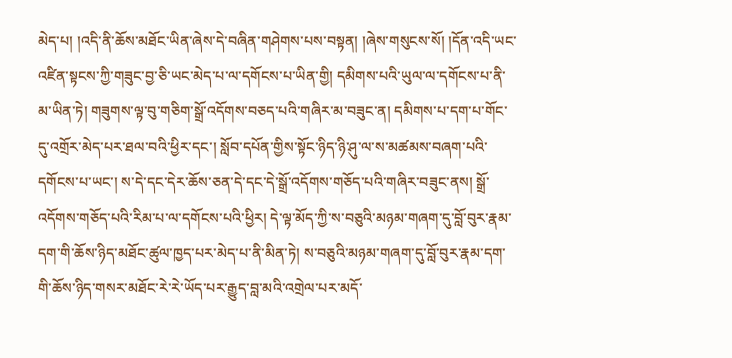མེད་པ། །འདི་ནི་ཆོས་མཐོང་ཡིན་ཞེས་དེ་བཞིན་གཤེགས་པས་བསྟན། །ཞེས་གསུངས་སོ། །དོན་འདི་ཡང་འཛིན་སྟངས་ཀྱི་གཟུང་བྱ་ཅི་ཡང་མེད་པ་ལ་དགོངས་པ་ཡིན་གྱི། དམིགས་པའི་ཡུལ་ལ་དགོངས་པ་ནི་མ་ཡིན་ཏེ། གཟུགས་ལྟ་བུ་གཅིག་སྒྲོ་འདོགས་བཅད་པའི་གཞིར་མ་བཟུང་ན། དམིགས་པ་དག་པ་གོང་དུ་འགྲོར་མེད་པར་ཐལ་བའི་ཕྱིར་དང་། སློབ་དཔོན་གྱིས་སྟོང་ཉིད་ཉི་ཤུ་ལ་ས་མཚམས་བཞག་པའི་དགོངས་པ་ཡང་། ས་དེ་དང་དེར་ཆོས་ཅན་དེ་དང་དེ་སྒྲོ་འདོགས་གཅོད་པའི་གཞིར་བཟུང་ནས། སྒྲོ་འདོགས་གཅོད་པའི་རིམ་པ་ལ་དགོངས་པའི་ཕྱིར། དེ་ལྟ་མོད་ཀྱི་ས་བཅུའི་མཉམ་གཞག་དུ་བློ་བུར་རྣམ་དག་གི་ཆོས་ཉིད་མཐོང་ཚུལ་ཁྱད་པར་མེད་པ་ནི་མིན་ཏེ། ས་བཅུའི་མཉམ་གཞག་དུ་བློ་བུར་རྣམ་དག་གི་ཆོས་ཉིད་གསར་མཐོང་རེ་རེ་ཡོད་པར་རྒྱུད་བླ་མའི་འགྲེལ་པར་མདོ་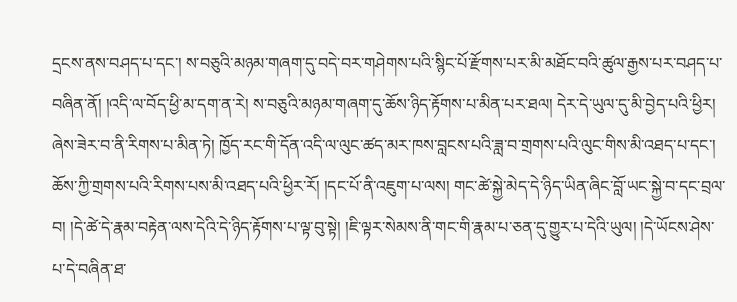དྲངས་ནས་བཤད་པ་དང་། ས་བཅུའི་མཉམ་གཞག་དུ་བདེ་བར་གཤེགས་པའི་སྙིང་པོ་རྫོགས་པར་མི་མཐོང་བའི་ཚུལ་རྒྱས་པར་བཤད་པ་བཞིན་ནོ། །འདི་ལ་བོད་ཕྱི་མ་དག་ན་རེ། ས་བཅུའི་མཉམ་གཞག་དུ་ཆོས་ཉིད་རྟོགས་པ་མིན་པར་ཐལ། དེར་དེ་ཡུལ་དུ་མི་བྱེད་པའི་ཕྱིར། ཞེས་ཟེར་བ་ནི་རིགས་པ་མིན་ཏེ། ཁྱོད་རང་གི་དོན་འདི་ལ་ལུང་ཚད་མར་ཁས་བླངས་པའི་ཟླ་བ་གྲགས་པའི་ལུང་གིས་མི་འཐད་པ་དང་། ཆོས་ཀྱི་གྲགས་པའི་རིགས་པས་མི་འཐད་པའི་ཕྱིར་རོ། །དང་པོ་ནི་འཇུག་པ་ལས། གང་ཚེ་སྐྱེ་མེད་དེ་ཉིད་ཡིན་ཞིང་བློ་ཡང་སྐྱེ་བ་དང་བྲལ་བ། །དེ་ཚེ་དེ་རྣམ་བརྟེན་ལས་དེའི་དེ་ཉིད་རྟོགས་པ་ལྟ་བུ་སྟེ། །ཇི་ལྟར་སེམས་ནི་གང་གི་རྣམ་པ་ཅན་དུ་གྱུར་པ་དེའི་ཡུལ། །དེ་ཡོངས་ཤེས་པ་དེ་བཞིན་ཐ་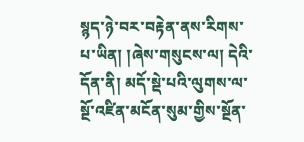སྙད་ཉེ་བར་བརྟེན་ནས་རིགས་པ་ཡིན། །ཞེས་གསུངས་ལ། དེའི་དོན་ནི། མདོ་སྡེ་པའི་ལུགས་ལ་སྔོ་འཛིན་མངོན་སུམ་གྱིས་སྔོན་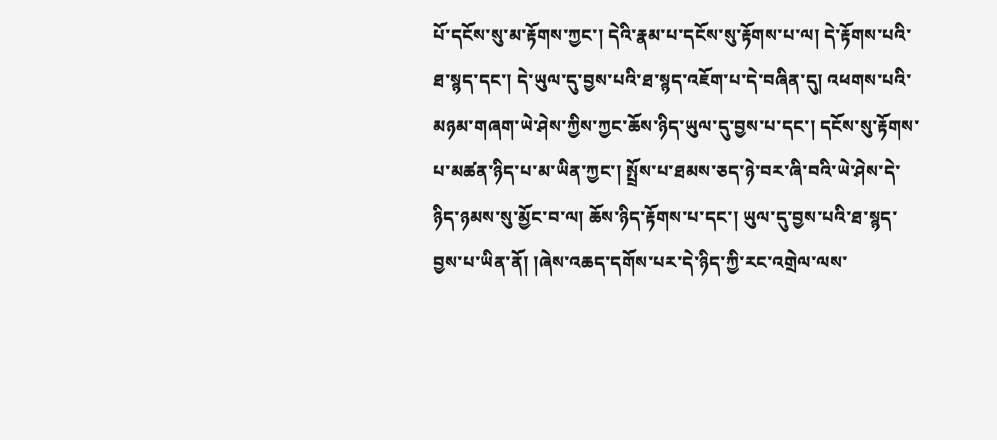པོ་དངོས་སུ་མ་རྟོགས་ཀྱང་། དེའི་རྣམ་པ་དངོས་སུ་རྟོགས་པ་ལ། དེ་རྟོགས་པའི་ཐ་སྙད་དང་། དེ་ཡུལ་དུ་བྱས་པའི་ཐ་སྙད་འཇོག་པ་དེ་བཞིན་དུ། འཕགས་པའི་མཉམ་གཞག་ཡེ་ཤེས་ཀྱིས་ཀྱང་ཆོས་ཉིད་ཡུལ་དུ་བྱས་པ་དང་། དངོས་སུ་རྟོགས་པ་མཚན་ཉིད་པ་མ་ཡིན་ཀྱང་། སྤྲོས་པ་ཐམས་ཅད་ཉེ་བར་ཞི་བའི་ཡེ་ཤེས་དེ་ཉིད་ཉམས་སུ་མྱོང་བ་ལ། ཆོས་ཉིད་རྟོགས་པ་དང་། ཡུལ་དུ་བྱས་པའི་ཐ་སྙད་བྱས་པ་ཡིན་ནོ། །ཞེས་འཆད་དགོས་པར་དེ་ཉིད་ཀྱི་རང་འགྲེལ་ལས་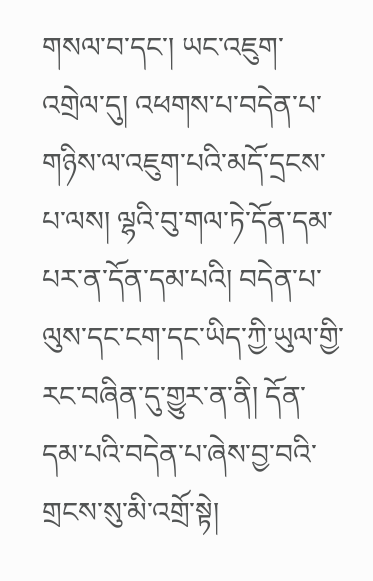གསལ་བ་དང་། ཡང་འཇུག་འགྲེལ་དུ། འཕགས་པ་བདེན་པ་གཉིས་ལ་འཇུག་པའི་མདོ་དྲངས་པ་ལས། ལྷའི་བུ་གལ་ཏེ་དོན་དམ་པར་ན་དོན་དམ་པའི། བདེན་པ་ལུས་དང་ངག་དང་ཡིད་ཀྱི་ཡུལ་གྱི་རང་བཞིན་དུ་གྱུར་ན་ནི། དོན་དམ་པའི་བདེན་པ་ཞེས་བྱ་བའི་གྲངས་སུ་མི་འགྲོ་སྟེ།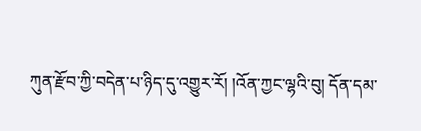ཀུན་རྫོབ་ཀྱི་བདེན་པ་ཉིད་དུ་འགྱུར་རོ། །འོན་ཀྱང་ལྷའི་བུ། དོན་དམ་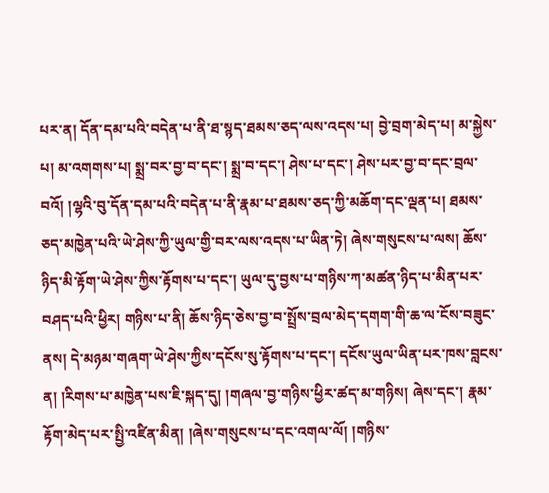པར་ན། དོན་དམ་པའི་བདེན་པ་ནི་ཐ་སྙད་ཐམས་ཅད་ལས་འདས་པ། བྱེ་བྲག་མེད་པ། མ་སྐྱེས་པ། མ་འགགས་པ། སྨྲ་བར་བྱ་བ་དང་། སྨྲ་བ་དང་། ཤེས་པ་དང་། ཤེས་པར་བྱ་བ་དང་བྲལ་བའོ། །ལྷའི་བུ་དོན་དམ་པའི་བདེན་པ་ནི་རྣམ་པ་ཐམས་ཅད་ཀྱི་མཆོག་དང་ལྡན་པ། ཐམས་ཅད་མཁྱེན་པའི་ཡེ་ཤེས་ཀྱི་ཡུལ་གྱི་བར་ལས་འདས་པ་ཡིན་ཏེ། ཞེས་གསུངས་པ་ལས། ཆོས་ཉིད་མི་རྟོག་ཡེ་ཤེས་ཀྱིས་རྟོགས་པ་དང་། ཡུལ་དུ་བྱས་པ་གཉིས་ཀ་མཚན་ཉིད་པ་མིན་པར་བཤད་པའི་ཕྱིར། གཉིས་པ་ནི། ཆོས་ཉིད་ཅེས་བྱ་བ་སྤྲོས་བྲལ་མེད་དགག་གི་ཆ་ལ་ངོས་བཟུང་ནས། དེ་མཉམ་གཞག་ཡེ་ཤེས་ཀྱིས་དངོས་སུ་རྟོགས་པ་དང་། དངོས་ཡུལ་ཡིན་པར་ཁས་བླངས་ན། །རིགས་པ་མཁྱེན་པས་ཇི་སྐད་དུ། །གཞལ་བྱ་གཉིས་ཕྱིར་ཚད་མ་གཉིས། ཞེས་དང་། རྣམ་རྟོག་མེད་པར་སྤྱི་འཛིན་མིན། །ཞེས་གསུངས་པ་དང་འགལ་ལོ། །གཉིས་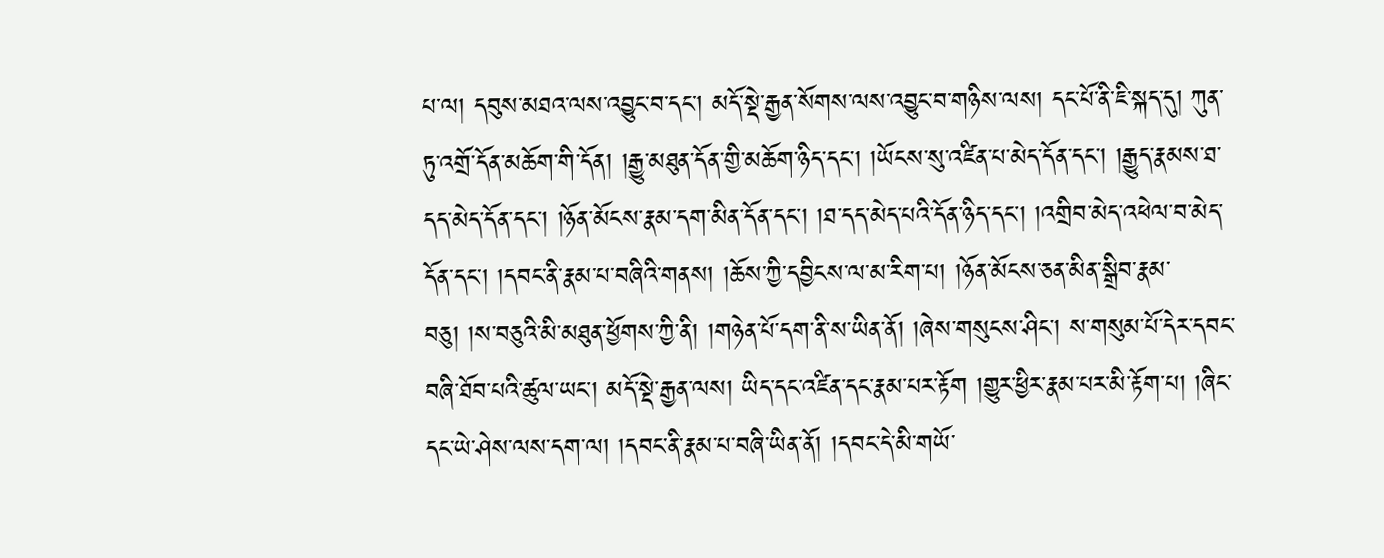པ་ལ། དབུས་མཐའ་ལས་འབྱུང་བ་དང་། མདོ་སྡེ་རྒྱན་སོགས་ལས་འབྱུང་བ་གཉིས་ལས། དང་པོ་ནི་ཇི་སྐད་དུ། ཀུན་ཏུ་འགྲོ་དོན་མཆོག་གི་དོན། །རྒྱུ་མཐུན་དོན་གྱི་མཆོག་ཉིད་དང་། །ཡོངས་སུ་འཛིན་པ་མེད་དོན་དང་། །རྒྱུད་རྣམས་ཐ་དད་མེད་དོན་དང་། །ཉོན་མོངས་རྣམ་དག་མིན་དོན་དང་། །ཐ་དད་མེད་པའི་དོན་ཉིད་དང་། །འགྲིབ་མེད་འཕེལ་བ་མེད་དོན་དང་། །དབང་ནི་རྣམ་པ་བཞིའི་གནས། །ཆོས་ཀྱི་དབྱིངས་ལ་མ་རིག་པ། །ཉོན་མོངས་ཅན་མིན་སྒྲིབ་རྣམ་བཅུ། །ས་བཅུའི་མི་མཐུན་ཕྱོགས་ཀྱི་ནི། །གཉེན་པོ་དག་ནི་ས་ཡིན་ནོ། །ཞེས་གསུངས་ཤིང་། ས་གསུམ་པོ་དེར་དབང་བཞི་ཐོབ་པའི་ཚུལ་ཡང་། མདོ་སྡེ་རྒྱན་ལས། ཡིད་དང་འཛིན་དང་རྣམ་པར་རྟོག །གྱུར་ཕྱིར་རྣམ་པར་མི་རྟོག་པ། །ཞིང་དང་ཡེ་ཤེས་ལས་དག་ལ། །དབང་ནི་རྣམ་པ་བཞི་ཡིན་ནོ། །དབང་དེ་མི་གཡོ་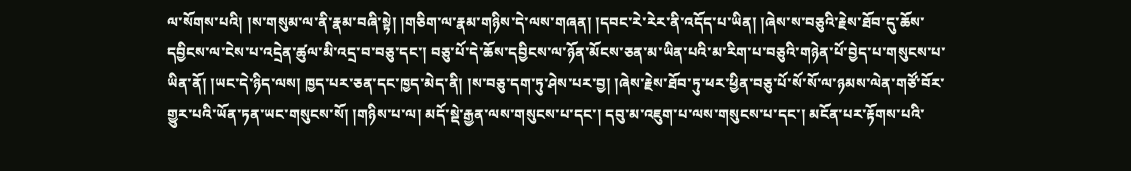ལ་སོགས་པའི། །ས་གསུམ་ལ་ནི་རྣམ་བཞི་སྟེ། །གཅིག་ལ་རྣམ་གཉིས་དེ་ལས་གཞན། །དབང་རེ་རེར་ནི་འདོད་པ་ཡིན། །ཞེས་ས་བཅུའི་རྗེས་ཐོབ་དུ་ཆོས་དབྱིངས་ལ་ངེས་པ་འདྲེན་ཚུལ་མི་འདྲ་བ་བཅུ་དང་། བཅུ་པོ་དེ་ཆོས་དབྱིངས་ལ་ཉོན་མོངས་ཅན་མ་ཡིན་པའི་མ་རིག་པ་བཅུའི་གཉེན་པོ་བྱེད་པ་གསུངས་པ་ཡིན་ནོ། །ཡང་དེ་ཉིད་ལས། ཁྱད་པར་ཅན་དང་ཁྱད་མེད་ནི། །ས་བཅུ་དག་ཏུ་ཤེས་པར་བྱ། །ཞེས་རྗེས་ཐོབ་ཏུ་ཕར་ཕྱིན་བཅུ་པོ་སོ་སོ་ལ་ཉམས་ལེན་གཙོ་བོར་གྱུར་པའི་ཡོན་ཏན་ཡང་གསུངས་སོ། །གཉིས་པ་ལ། མདོ་སྡེ་རྒྱན་ལས་གསུངས་པ་དང་། དབུ་མ་འཇུག་པ་ལས་གསུངས་པ་དང་། མངོན་པར་རྟོགས་པའི་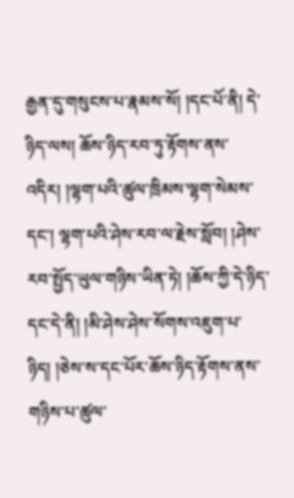རྒྱན་དུ་གསུངས་པ་རྣམས་སོ། །དང་པོ་ནི། དེ་ཉིད་ལས། ཆོས་ཉིད་རབ་ཏུ་རྟོགས་ནས་འདིར། །ལྷག་པའི་ཚུལ་ཁྲིམས་ལྷག་སེམས་དང་། ལྷག་པའི་ཤེས་རབ་ལ་རྗེས་སློབ། །ཤེས་རབ་སྤྱོད་ཡུལ་གཉིས་ཡིན་ཏེ། །ཆོས་ཀྱི་དེ་ཉིད་དང་དེ་ནི། །མི་ཤེས་ཤེས་སོགས་འཇུག་པ་ཉིད། །ཅེས་ས་དང་པོར་ཆོས་ཉིད་རྟོགས་ནས་གཉིས་པ་ཚུལ་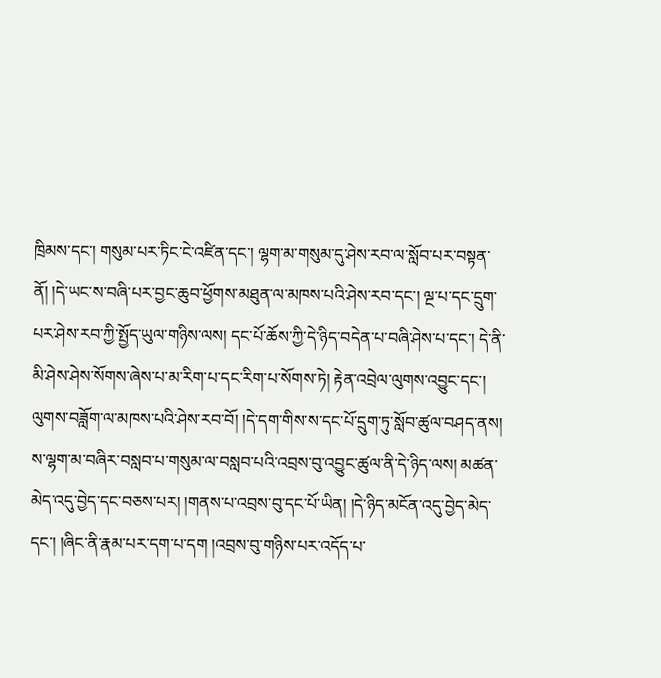ཁྲིམས་དང་། གསུམ་པར་ཏིང་ངེ་འཛིན་དང་། ལྷག་མ་གསུམ་དུ་ཤེས་རབ་ལ་སློབ་པར་བསྟན་ནོ། །དེ་ཡང་ས་བཞི་པར་བྱང་ཆུབ་ཕྱོགས་མཐུན་ལ་མཁས་པའི་ཤེས་རབ་དང་། ལྔ་པ་དང་དྲུག་པར་ཤེས་རབ་ཀྱི་སྤྱོད་ཡུལ་གཉིས་ལས། དང་པོ་ཆོས་ཀྱི་དེ་ཉིད་བདེན་པ་བཞི་ཤེས་པ་དང་། དེ་ནི་མི་ཤེས་ཤེས་སོགས་ཞེས་པ་མ་རིག་པ་དང་རིག་པ་སོགས་ཏེ། རྟེན་འབྲེལ་ལུགས་འབྱུང་དང་། ལུགས་བཟློག་ལ་མཁས་པའི་ཤེས་རབ་བོ། །དེ་དག་གིས་ས་དང་པོ་དྲུག་ཏུ་སློབ་ཚུལ་བཤད་ནས། ས་ལྷག་མ་བཞིར་བསླབ་པ་གསུམ་ལ་བསླབ་པའི་འབྲས་བུ་འབྱུང་ཚུལ་ནི་དེ་ཉིད་ལས། མཚན་མེད་འདུ་བྱེད་དང་བཅས་པར། །གནས་པ་འབྲས་བུ་དང་པོ་ཡིན། །དེ་ཉིད་མངོན་འདུ་བྱེད་མེད་དང་། །ཞིང་ནི་རྣམ་པར་དག་པ་དག །འབྲས་བུ་གཉིས་པར་འདོད་པ་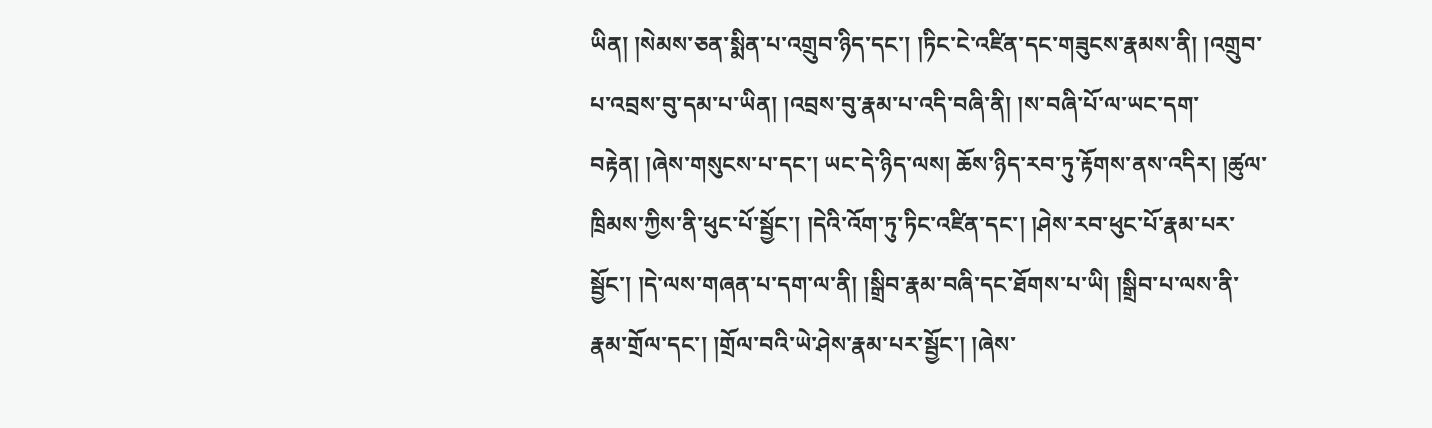ཡིན། །སེམས་ཅན་སྨིན་པ་འགྲུབ་ཉིད་དང་། །ཏིང་ངེ་འཛིན་དང་གཟུངས་རྣམས་ནི། །འགྲུབ་པ་འབྲས་བུ་དམ་པ་ཡིན། །འབྲས་བུ་རྣམ་པ་འདི་བཞི་ནི། །ས་བཞི་པོ་ལ་ཡང་དག་བརྟེན། །ཞེས་གསུངས་པ་དང་། ཡང་དེ་ཉིད་ལས། ཆོས་ཉིད་རབ་ཏུ་རྟོགས་ནས་འདིར། །ཚུལ་ཁྲིམས་ཀྱིས་ནི་ཕུང་པོ་སྦྱོང་། །དེའི་འོག་ཏུ་ཏིང་འཛིན་དང་། །ཤེས་རབ་ཕུང་པོ་རྣམ་པར་སྦྱོང་། །དེ་ལས་གཞན་པ་དག་ལ་ནི། །སྒྲིབ་རྣམ་བཞི་དང་ཐོགས་པ་ཡི། །སྒྲིབ་པ་ལས་ནི་རྣམ་གྲོལ་དང་། །གྲོལ་བའི་ཡེ་ཤེས་རྣམ་པར་སྦྱོང་། །ཞེས་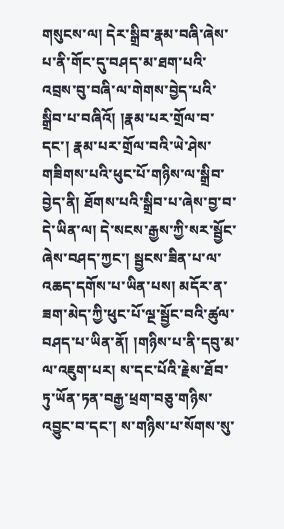གསུངས་ལ། དེར་སྒྲིབ་རྣམ་བཞི་ཞེས་པ་ནི་གོང་དུ་བཤད་མ་ཐག་པའི་འབྲས་བུ་བཞི་ལ་གེགས་བྱེད་པའི་སྒྲིབ་པ་བཞིའོ། །རྣམ་པར་གྲོལ་བ་དང་། རྣམ་པར་གྲོལ་བའི་ཡེ་ཤེས་གཟིགས་པའི་ཕུང་པོ་གཉིས་ལ་སྒྲིབ་བྱེད་ནི། ཐོགས་པའི་སྒྲིབ་པ་ཞེས་བྱ་བ་དེ་ཡིན་ལ། དེ་སངས་རྒྱས་ཀྱི་སར་སྦྱོང་ཞེས་བཤད་ཀྱང་། སྦྱངས་ཟིན་པ་ལ་འཆད་དགོས་པ་ཡིན་པས། མདོར་ན་ཟག་མེད་ཀྱི་ཕུང་པོ་ལྔ་སྦྱོང་བའི་ཚུལ་བཤད་པ་ཡིན་ནོ། །གཉིས་པ་ནི་དབུ་མ་ལ་འཇུག་པར། ས་དང་པོའི་རྗེས་ཐོབ་ཏུ་ཡོན་ཏན་བརྒྱ་ཕྲག་བཅུ་གཉིས་འབྱུང་བ་དང་། ས་གཉིས་པ་སོགས་སུ་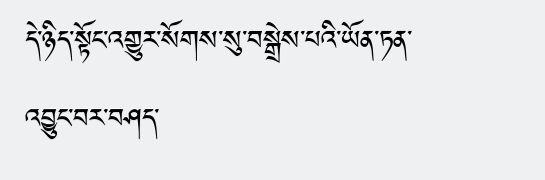དེ་ཉིད་སྟོང་འགྱུར་སོགས་སུ་བསྒྲེས་པའི་ཡོན་ཏན་འབྱུང་བར་བཤད་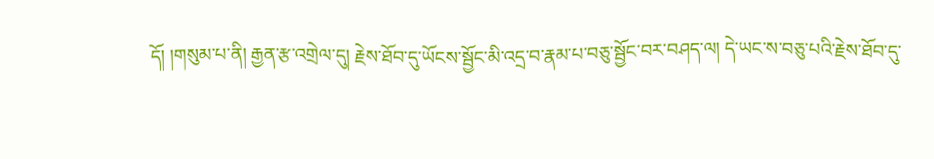དོ། །གསུམ་པ་ནི། རྒྱན་རྩ་འགྲེལ་དུ། རྗེས་ཐོབ་དུ་ཡོངས་སྦྱོང་མི་འདྲ་བ་རྣམ་པ་བཅུ་སྦྱོང་བར་བཤད་ལ། དེ་ཡང་ས་བཅུ་པའི་རྗེས་ཐོབ་དུ་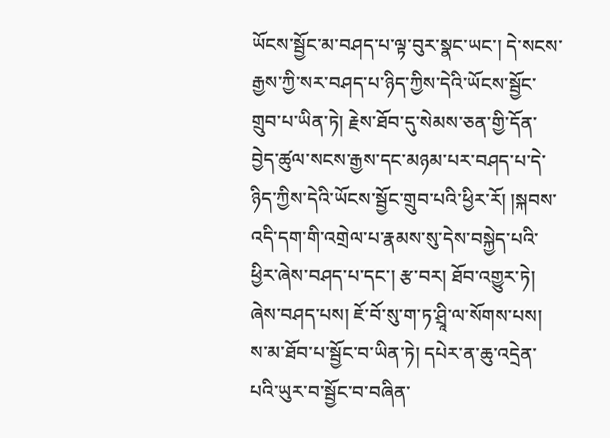ཡོངས་སྦྱོང་མ་བཤད་པ་ལྟ་བུར་སྣང་ཡང་། དེ་སངས་རྒྱས་ཀྱི་སར་བཤད་པ་ཉིད་ཀྱིས་དེའི་ཡོངས་སྦྱོང་གྲུབ་པ་ཡིན་ཏེ། རྗེས་ཐོབ་དུ་སེམས་ཅན་གྱི་དོན་བྱེད་ཚུལ་སངས་རྒྱས་དང་མཉམ་པར་བཤད་པ་དེ་ཉིད་ཀྱིས་དེའི་ཡོངས་སྦྱོང་གྲུབ་པའི་ཕྱིར་རོ། །སྐབས་འདི་དག་གི་འགྲེལ་པ་རྣམས་སུ་དེས་བསྐྱེད་པའི་ཕྱིར་ཞེས་བཤད་པ་དང་། རྩ་བར། ཐོབ་འགྱུར་ཏེ། ཞེས་བཤད་པས། ཇོ་བོ་སུ་ག་ཏ་ཤྲཱི་ལ་སོགས་པས། ས་མ་ཐོབ་པ་སྦྱོང་བ་ཡིན་ཏེ། དཔེར་ན་ཆུ་འདྲེན་པའི་ཡུར་བ་སྦྱོང་བ་བཞིན་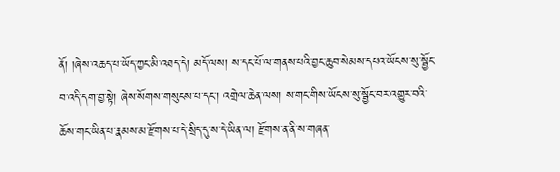ནོ། །ཞེས་འཆད་པ་ཡོད་ཀྱང་མི་འཐད་དེ། མདོ་ལས། ས་དང་པོ་ལ་གནས་པའི་བྱང་ཆུབ་སེམས་དཔའ་ཡོངས་སུ་སྦྱོང་བ་འདི་དག་བྱ་སྟེ། ཞེས་སོགས་གསུངས་པ་དང་། འགྲེལ་ཆེན་ལས། ས་གང་གིས་ཡོངས་སུ་སྦྱོང་བར་འགྱུར་བའི་ཆོས་གང་ཡིན་པ་རྣམས་མ་རྫོགས་པ་དེ་སྲིད་དུ་ས་དེ་ཡིན་ལ། རྫོགས་ན་ནི་ས་གཞན་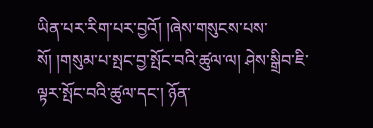ཡིན་པར་རིག་པར་བྱའོ། །ཞེས་གསུངས་པས་སོ། །གསུམ་པ་སྤང་བྱ་སྤོང་བའི་ཚུལ་ལ། ཤེས་སྒྲིབ་ཇི་ལྟར་སྤོང་བའི་ཚུལ་དང་། ཉོན་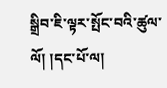སྒྲིབ་ཇི་ལྟར་སྤོང་བའི་ཚུལ་ལོ། །དང་པོ་ལ།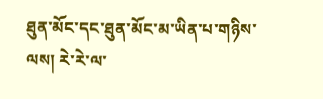ཐུན་མོང་དང་ཐུན་མོང་མ་ཡིན་པ་གཉིས་ལས། རེ་རེ་ལ་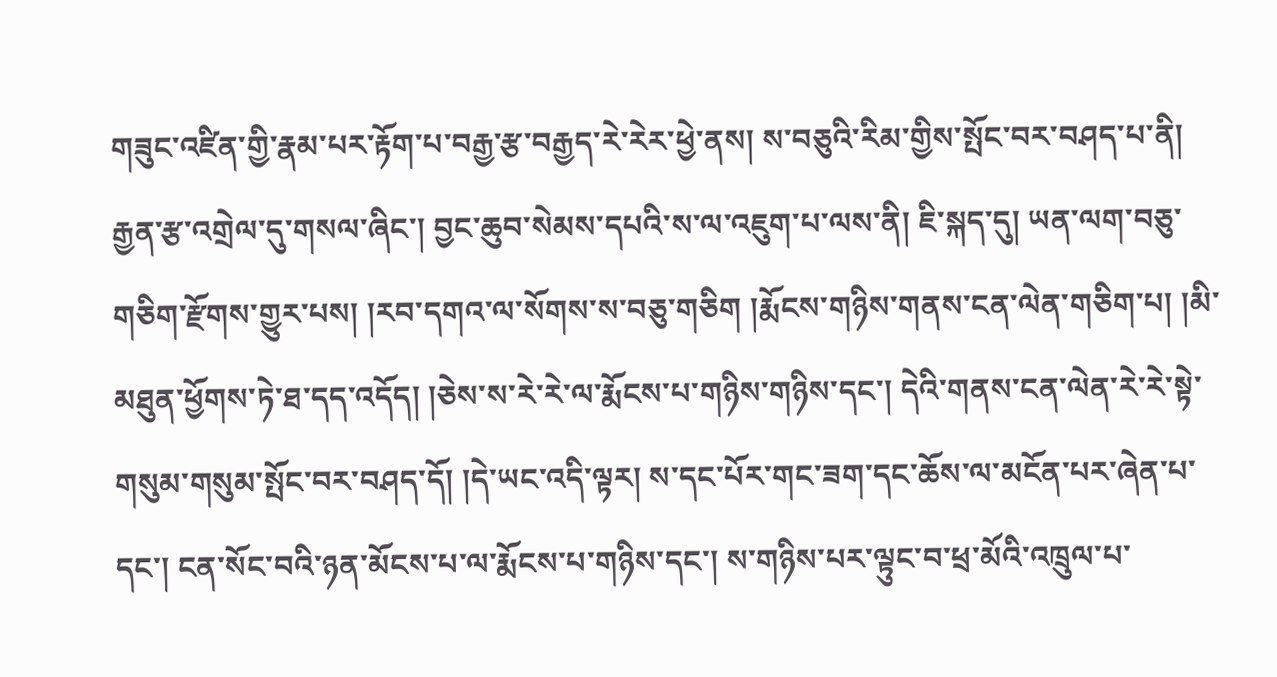གཟུང་འཛིན་གྱི་རྣམ་པར་རྟོག་པ་བརྒྱ་རྩ་བརྒྱད་རེ་རེར་ཕྱེ་ནས། ས་བཅུའི་རིམ་གྱིས་སྤོང་བར་བཤད་པ་ནི། རྒྱན་རྩ་འགྲེལ་དུ་གསལ་ཞིང་། བྱང་ཆུབ་སེམས་དཔའི་ས་ལ་འཇུག་པ་ལས་ནི། ཇི་སྐད་དུ། ཡན་ལག་བཅུ་གཅིག་རྫོགས་གྱུར་པས། །རབ་དགའ་ལ་སོགས་ས་བཅུ་གཅིག །རྨོངས་གཉིས་གནས་ངན་ལེན་གཅིག་པ། །མི་མཐུན་ཕྱོགས་ཏེ་ཐ་དད་འདོད། །ཅེས་ས་རེ་རེ་ལ་རྨོངས་པ་གཉིས་གཉིས་དང་། དེའི་གནས་ངན་ལེན་རེ་རེ་སྟེ་གསུམ་གསུམ་སྤོང་བར་བཤད་དོ། །དེ་ཡང་འདི་ལྟར། ས་དང་པོར་གང་ཟག་དང་ཆོས་ལ་མངོན་པར་ཞེན་པ་དང་། ངན་སོང་བའི་ཉན་མོངས་པ་ལ་རྨོངས་པ་གཉིས་དང་། ས་གཉིས་པར་ལྟུང་བ་ཕྲ་མོའི་འཁྲུལ་པ་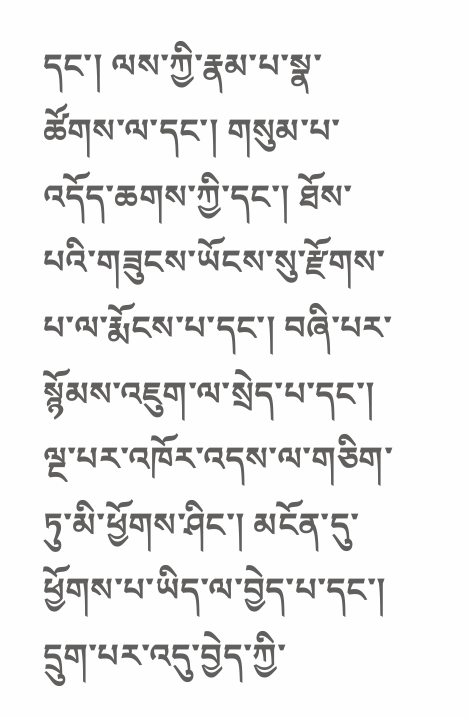དང་། ལས་ཀྱི་རྣམ་པ་སྣ་ཚོགས་ལ་དང་། གསུམ་པ་འདོད་ཆགས་ཀྱི་དང་། ཐོས་པའི་གཟུངས་ཡོངས་སུ་རྫོགས་པ་ལ་རྨོངས་པ་དང་། བཞི་པར་སྙོམས་འཇུག་ལ་སྲེད་པ་དང་། ལྔ་པར་འཁོར་འདས་ལ་གཅིག་ཏུ་མི་ཕྱོགས་ཤིང་། མངོན་དུ་ཕྱོགས་པ་ཡིད་ལ་བྱེད་པ་དང་། དྲུག་པར་འདུ་བྱེད་ཀྱི་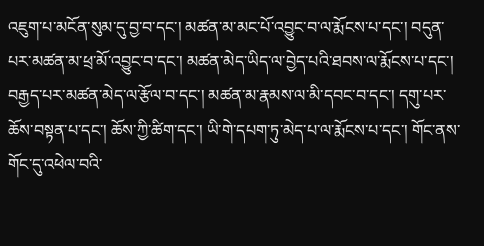འཇུག་པ་མངོན་སུམ་དུ་བྱ་བ་དང་། མཚན་མ་མང་པོ་འབྱུང་བ་ལ་རྨོངས་པ་དང་། བདུན་པར་མཚན་མ་ཕྲ་མོ་འབྱུང་བ་དང་། མཚན་མེད་ཡིད་ལ་བྱེད་པའི་ཐབས་ལ་རྨོངས་པ་དང་། བརྒྱད་པར་མཚན་མེད་ལ་རྩོལ་བ་དང་། མཚན་མ་རྣམས་ལ་མི་དབང་བ་དང་། དགུ་པར་ཆོས་བསྟན་པ་དང་། ཆོས་ཀྱི་ཚིག་དང་། ཡི་གེ་དཔག་ཏུ་མེད་པ་ལ་རྨོངས་པ་དང་། གོང་ནས་གོང་དུ་འཕེལ་བའི་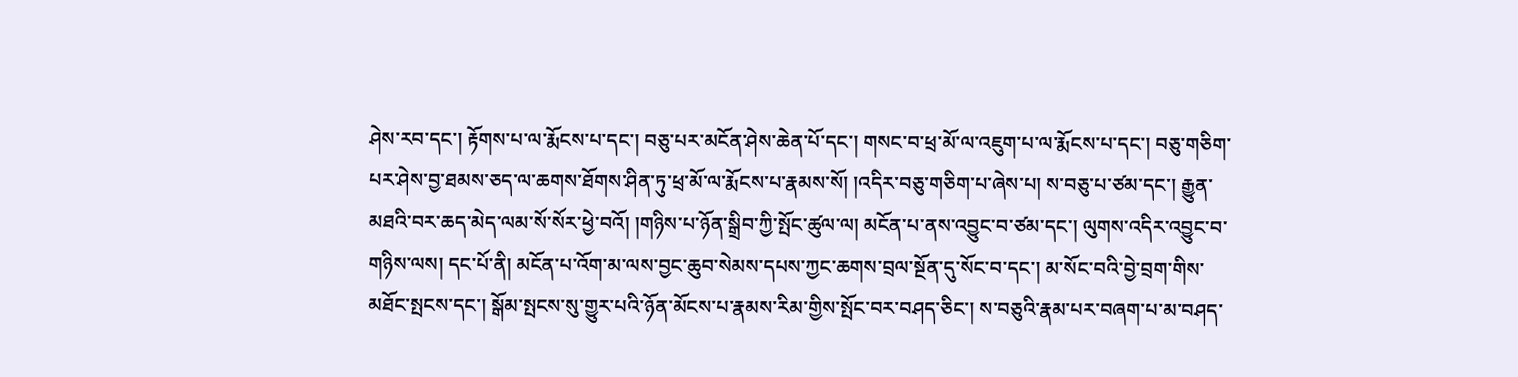ཤེས་རབ་དང་། རྟོགས་པ་ལ་རྨོངས་པ་དང་། བཅུ་པར་མངོན་ཤེས་ཆེན་པོ་དང་། གསང་བ་ཕྲ་མོ་ལ་འཇུག་པ་ལ་རྨོངས་པ་དང་། བཅུ་གཅིག་པར་ཤེས་བྱ་ཐམས་ཅད་ལ་ཆགས་ཐོགས་ཤིན་ཏུ་ཕྲ་མོ་ལ་རྨོངས་པ་རྣམས་སོ། །འདིར་བཅུ་གཅིག་པ་ཞེས་པ། ས་བཅུ་པ་ཙམ་དང་། རྒྱུན་མཐའི་བར་ཆད་མེད་ལམ་སོ་སོར་ཕྱེ་བའོ། །གཉིས་པ་ཉོན་སྒྲིབ་ཀྱི་སྤོང་ཚུལ་ལ། མངོན་པ་ནས་འབྱུང་བ་ཙམ་དང་། ལུགས་འདིར་འབྱུང་བ་གཉིས་ལས། དང་པོ་ནི། མངོན་པ་འོག་མ་ལས་བྱང་ཆུབ་སེམས་དཔས་ཀྱང་ཆགས་བྲལ་སྔོན་དུ་སོང་བ་དང་། མ་སོང་བའི་བྱེ་བྲག་གིས་མཐོང་སྤངས་དང་། སྒོམ་སྤངས་སུ་གྱུར་པའི་ཉོན་མོངས་པ་རྣམས་རིམ་གྱིས་སྤོང་བར་བཤད་ཅིང་། ས་བཅུའི་རྣམ་པར་བཞག་པ་མ་བཤད་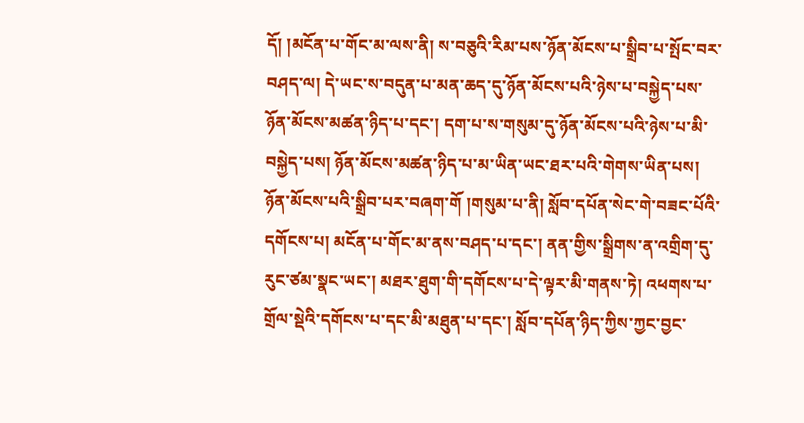དོ། །མངོན་པ་གོང་མ་ལས་ནི། ས་བཅུའི་རིམ་པས་ཉོན་མོངས་པ་སྒྲིབ་པ་སྤོང་བར་བཤད་ལ། དེ་ཡང་ས་བདུན་པ་མན་ཆད་དུ་ཉོན་མོངས་པའི་ཉེས་པ་བསྐྱེད་པས་ཉོན་མོངས་མཚན་ཉིད་པ་དང་། དག་པ་ས་གསུམ་དུ་ཉོན་མོངས་པའི་ཉེས་པ་མི་བསྐྱེད་པས། ཉོན་མོངས་མཚན་ཉིད་པ་མ་ཡིན་ཡང་ཐར་པའི་གེགས་ཡིན་པས། ཉོན་མོངས་པའི་སྒྲིབ་པར་བཞག་གོ །གསུམ་པ་ནི། སློབ་དཔོན་སེང་གེ་བཟང་པོའི་དགོངས་པ། མངོན་པ་གོང་མ་ནས་བཤད་པ་དང་། ནན་གྱིས་སྒྲིགས་ན་འགྲིག་དུ་རུང་ཙམ་སྣང་ཡང་། མཐར་ཐུག་གི་དགོངས་པ་དེ་ལྟར་མི་གནས་ཏེ། འཕགས་པ་གྲོལ་སྡེའི་དགོངས་པ་དང་མི་མཐུན་པ་དང་། སློབ་དཔོན་ཉིད་ཀྱིས་ཀྱང་བྱང་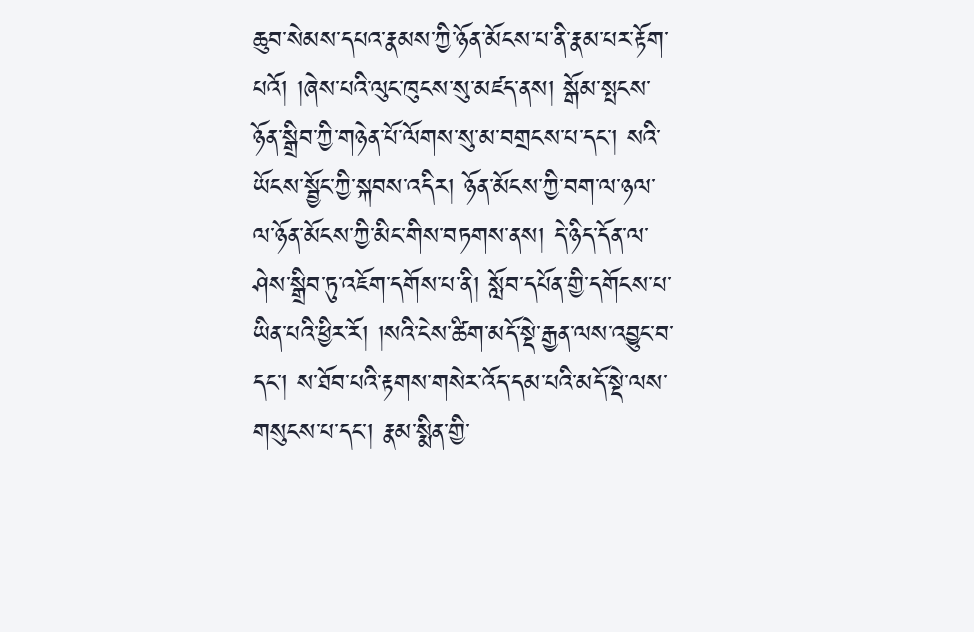ཆུབ་སེམས་དཔའ་རྣམས་ཀྱི་ཉོན་མོངས་པ་ནི་རྣམ་པར་རྟོག་པའོ། །ཞེས་པའི་ལུང་ཁུངས་སུ་མཛད་ནས། སྒོམ་སྤངས་ཉོན་སྒྲིབ་ཀྱི་གཉེན་པོ་ལོགས་སུ་མ་བགྲངས་པ་དང་། སའི་ཡོངས་སྦྱོང་ཀྱི་སྐབས་འདིར། ཉོན་མོངས་ཀྱི་བག་ལ་ཉལ་ལ་ཉོན་མོངས་ཀྱི་མིང་གིས་བཏགས་ནས། དེ་ཉིད་དོན་ལ་ཤེས་སྒྲིབ་ཏུ་འཇོག་དགོས་པ་ནི། སློབ་དཔོན་གྱི་དགོངས་པ་ཡིན་པའི་ཕྱིར་རོ། །སའི་ངེས་ཚིག་མདོ་སྡེ་རྒྱན་ལས་འབྱུང་བ་དང་། ས་ཐོབ་པའི་རྟགས་གསེར་འོད་དམ་པའི་མདོ་སྡེ་ལས་གསུངས་པ་དང་། རྣམ་སྨིན་གྱི་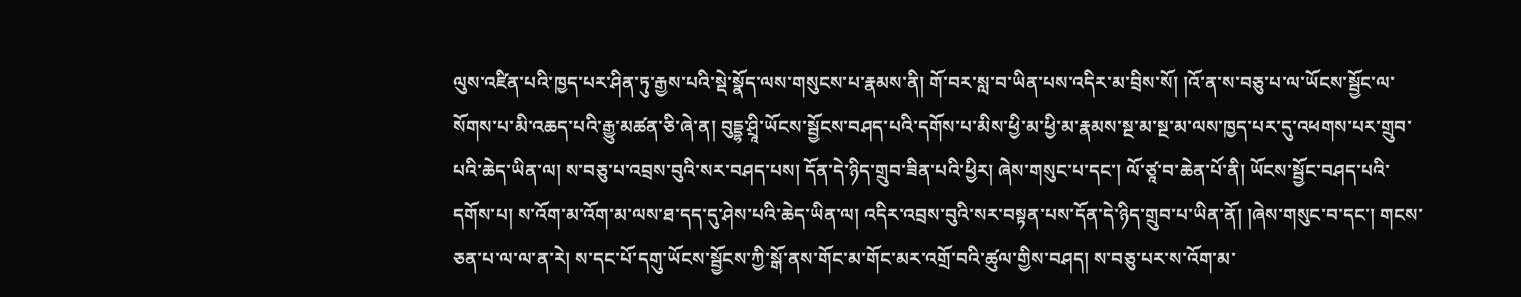ལུས་འཛིན་པའི་ཁྱད་པར་ཤིན་ཏུ་རྒྱས་པའི་སྡེ་སྣོད་ལས་གསུངས་པ་རྣམས་ནི། གོ་བར་སླ་བ་ཡིན་པས་འདིར་མ་བྲིས་སོ། །འོ་ན་ས་བཅུ་པ་ལ་ཡོངས་སྦྱོང་ལ་སོགས་པ་མི་འཆད་པའི་རྒྱུ་མཚན་ཅི་ཞེ་ན། བུདྡྷ་ཤྲཱི་ཡོངས་སྦྱོངས་བཤད་པའི་དགོས་པ་མིས་ཕྱི་མ་ཕྱི་མ་རྣམས་སྔ་མ་སྔ་མ་ལས་ཁྱད་པར་དུ་འཕགས་པར་གྲུབ་པའི་ཆེད་ཡིན་ལ། ས་བཅུ་པ་འབྲས་བུའི་སར་བཤད་པས། དོན་དེ་ཉིད་གྲུབ་ཟིན་པའི་ཕྱིར། ཞེས་གསུང་པ་དང་། ལོ་ཙཱ་བ་ཆེན་པོ་ནི། ཡོངས་སྦྱོང་བཤད་པའི་དགོས་པ། ས་འོག་མ་འོག་མ་ལས་ཐ་དད་དུ་ཤེས་པའི་ཆེད་ཡིན་ལ། འདིར་འབྲས་བུའི་སར་བསྟན་པས་དོན་དེ་ཉིད་གྲུབ་པ་ཡིན་ནོ། །ཞེས་གསུང་བ་དང་། གངས་ཅན་པ་ལ་ལ་ན་རེ། ས་དང་པོ་དགུ་ཡོངས་སྦྱོངས་ཀྱི་སྒོ་ནས་གོང་མ་གོང་མར་འགྲོ་བའི་ཚུལ་གྱིས་བཤད། ས་བཅུ་པར་ས་འོག་མ་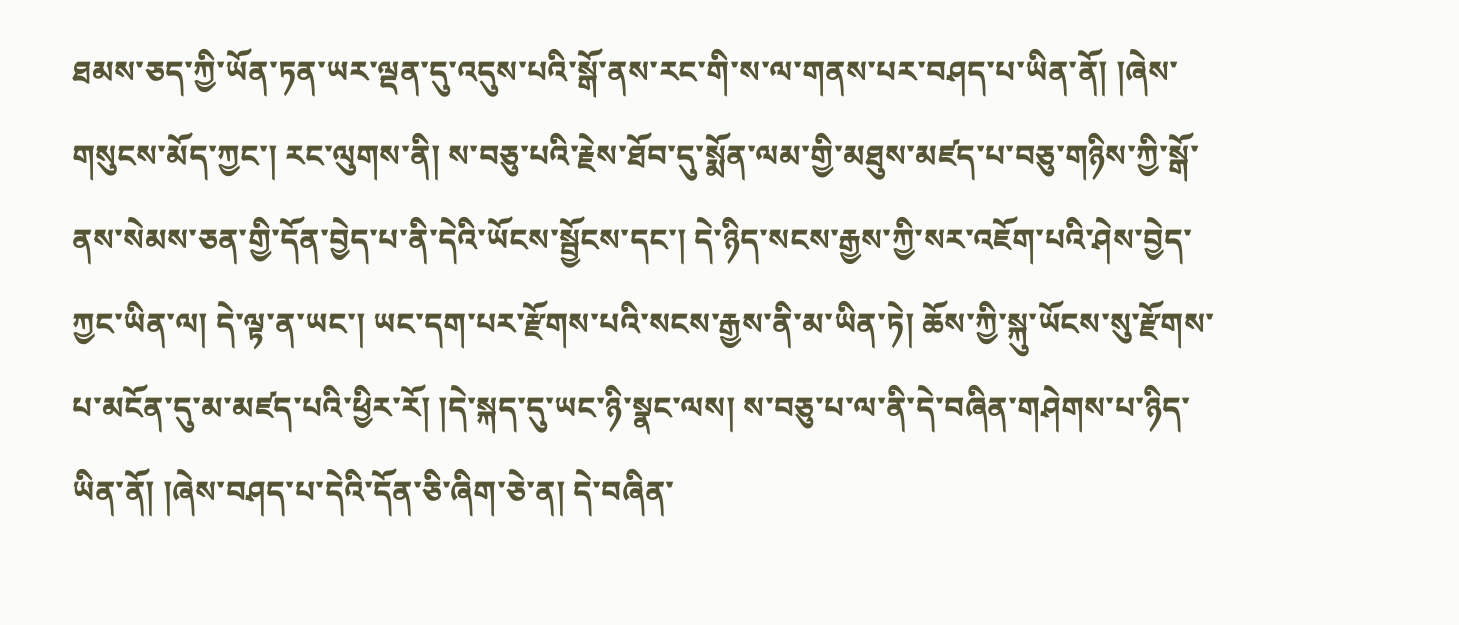ཐམས་ཅད་ཀྱི་ཡོན་ཏན་ཡར་ལྡན་དུ་འདུས་པའི་སྒོ་ནས་རང་གི་ས་ལ་གནས་པར་བཤད་པ་ཡིན་ནོ། །ཞེས་གསུངས་མོད་ཀྱང་། རང་ལུགས་ནི། ས་བཅུ་པའི་རྗེས་ཐོབ་དུ་སྨོན་ལམ་གྱི་མཐུས་མཛད་པ་བཅུ་གཉིས་ཀྱི་སྒོ་ནས་སེམས་ཅན་གྱི་དོན་བྱེད་པ་ནི་དེའི་ཡོངས་སྦྱོངས་དང་། དེ་ཉིད་སངས་རྒྱས་ཀྱི་སར་འཇོག་པའི་ཤེས་བྱེད་ཀྱང་ཡིན་ལ། དེ་ལྟ་ན་ཡང་། ཡང་དག་པར་རྫོགས་པའི་སངས་རྒྱས་ནི་མ་ཡིན་ཏེ། ཆོས་ཀྱི་སྐུ་ཡོངས་སུ་རྫོགས་པ་མངོན་དུ་མ་མཛད་པའི་ཕྱིར་རོ། །དེ་སྐད་དུ་ཡང་ཉི་སྣང་ལས། ས་བཅུ་པ་ལ་ནི་དེ་བཞིན་གཤེགས་པ་ཉིད་ཡིན་ནོ། །ཞེས་བཤད་པ་དེའི་དོན་ཅི་ཞིག་ཅེ་ན། དེ་བཞིན་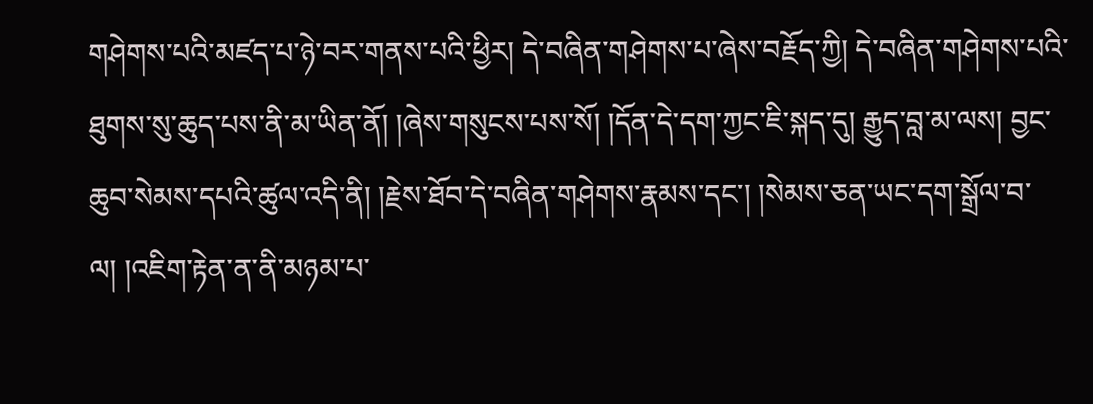གཤེགས་པའི་མཛད་པ་ཉེ་བར་གནས་པའི་ཕྱིར། དེ་བཞིན་གཤེགས་པ་ཞེས་བརྗོད་ཀྱི། དེ་བཞིན་གཤེགས་པའི་ཐུགས་སུ་ཆུད་པས་ནི་མ་ཡིན་ནོ། །ཞེས་གསུངས་པས་སོ། །དོན་དེ་དག་ཀྱང་ཇི་སྐད་དུ། རྒྱུད་བླ་མ་ལས། བྱང་ཆུབ་སེམས་དཔའི་ཚུལ་འདི་ནི། །རྗེས་ཐོབ་དེ་བཞིན་གཤེགས་རྣམས་དང་། །སེམས་ཅན་ཡང་དག་སྒྲོལ་བ་ལ། །འཇིག་རྟེན་ན་ནི་མཉམ་པ་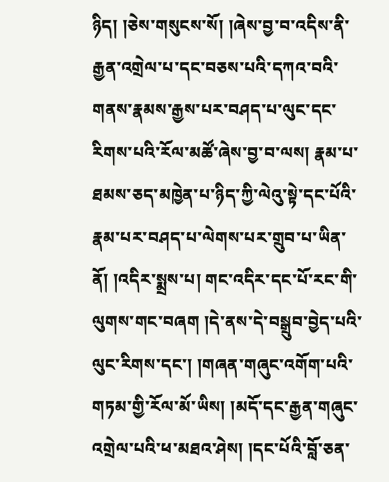ཉིད། །ཅེས་གསུངས་སོ། །ཞེས་བྱ་བ་འདིས་ནི་རྒྱན་འགྲེལ་པ་དང་བཅས་པའི་དཀའ་བའི་གནས་རྣམས་རྒྱས་པར་བཤད་པ་ལུང་དང་རིགས་པའི་རོལ་མཚོ་ཞེས་བྱ་བ་ལས། རྣམ་པ་ཐམས་ཅད་མཁྱེན་པ་ཉིད་ཀྱི་ལེའུ་སྟེ་དང་པོའི་རྣམ་པར་བཤད་པ་ལེགས་པར་གྲུབ་པ་ཡིན་ནོ། །འདིར་སྨྲས་པ། གང་འདིར་དང་པོ་རང་གི་ལུགས་གང་བཞག །དེ་ནས་དེ་བསྒྲུབ་བྱེད་པའི་ལུང་རིགས་དང་། །གཞན་གཞུང་འགོག་པའི་གཏམ་གྱི་རོལ་མོ་ཡིས། །མདོ་དང་རྒྱན་གཞུང་འགྲེལ་པའི་ཕ་མཐའ་ཤེས། །དང་པོའི་བློ་ཅན་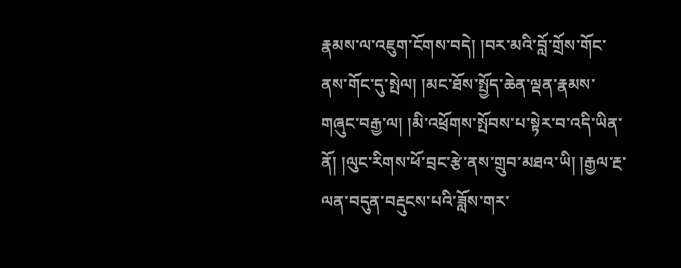རྣམས་ལ་འཇུག་ངོགས་བདེ། །བར་མའི་བློ་གྲོས་གོང་ནས་གོང་དུ་སྤེལ། །མང་ཐོས་སྤྱོད་ཆེན་ལྡན་རྣམས་གཞུང་བརྒྱ་ལ། །མི་འཕྲོགས་སྤོབས་པ་སྟེར་བ་འདི་ཡིན་ནོ། །ལུང་རིགས་ཕོ་བྲང་རྩེ་ནས་གྲུབ་མཐའ་ཡི། །རྒྱལ་རྔ་ལན་བདུན་བརྡུངས་པའི་ཟློས་གར་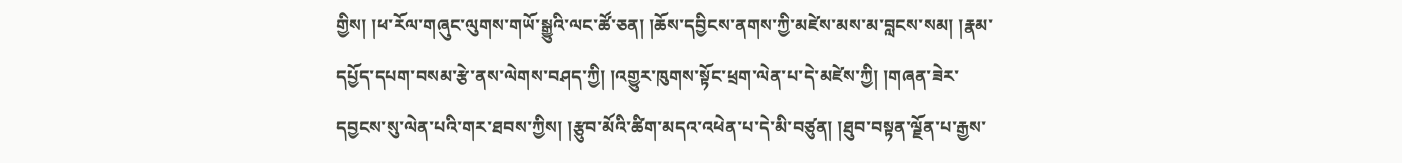གྱིས། །ཕ་རོལ་གཞུང་ལུགས་གཡོ་སྒྱུའི་ལང་ཚོ་ཅན། །ཆོས་དབྱིངས་ནགས་ཀྱི་མཛེས་མས་མ་བླངས་སམ། །རྣམ་དཔྱོད་དཔག་བསམ་རྩེ་ནས་ལེགས་བཤད་ཀྱི། །འགྱུར་ཁུགས་སྟོང་ཕྲག་ལེན་པ་དེ་མཛེས་ཀྱི། །གཞན་ཟེར་དབྱངས་སུ་ལེན་པའི་གར་ཐབས་ཀྱིས། །རྩུབ་མོའི་ཚིག་མདའ་འཕེན་པ་དེ་མི་བཙུན། །ཐུབ་བསྟན་ལྗོན་པ་རྒྱས་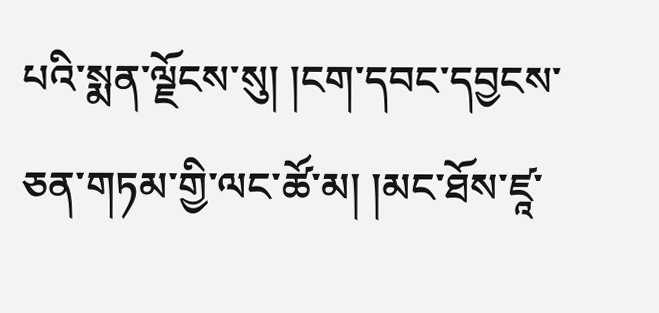པའི་སྨན་ལྗོངས་སུ། །ངག་དབང་དབྱངས་ཅན་གཏམ་གྱི་ལང་ཚོ་མ། །མང་ཐོས་ཛཱ་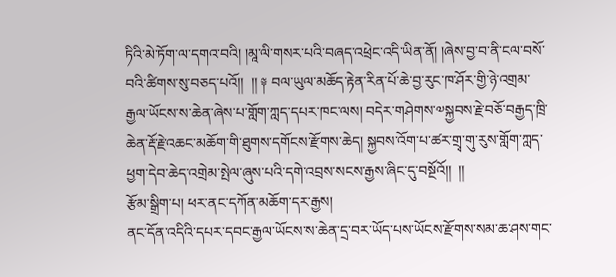ཏིའི་མེ་ཏོག་ལ་དགའ་བའི། །མཱ་ལི་གསར་པའི་བཞད་འཕྲེང་འདི་ཡིན་ནོ། །ཞེས་བྱ་བ་ནི་ངལ་བསོ་བའི་ཚིགས་སུ་བཅད་པའོ།།  །། ༈ བལ་ཡུལ་མཆོད་རྟེན་རིན་པོ་ཆེ་བྱ་རུང་ཁ་ཤོར་གྱི་ཉེ་འགྲམ་རྒྱལ་ཡོངས་ས་ཆེན་ཞེས་པ་གློག་ཀླད་དཔར་ཁང་ལས། བདེར་གཤེགས་༧སྐྱབས་རྗེ་བཅོ་བརྒྱད་ཁྲི་ཆེན་རྡོ་རྗེ་འཆང་མཆོག་གི་ཐུགས་དགོངས་རྫོགས་ཆེད། སྐྱབས་འོག་པ་ཚར་གྲྭ་གུ་རུས་གློག་ཀླད་ཕྱག་དེབ་ཆེད་འགྲེམ་སྤེལ་ཞུས་པའི་དགེ་འབྲས་སངས་རྒྱས་ཞིང་དུ་བསྔོའོ།།  །།
རྩོམ་སྒྲིག་པ། ཕར་ནང་དཀོན་མཆོག་དར་རྒྱས།
ནང་དོན་འདིའི་དཔར་དབང་རྒྱལ་ཡོངས་ས་ཆེན་དྲ་བར་ཡོད་པས་ཡོངས་རྫོགས་སམ་ཆ་ཤས་གང་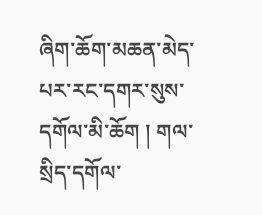ཞིག་ཆོག་མཆན་མེད་པར་རང་དགར་སུས་དགོལ་མི་ཆོག ། གལ་སྲིད་དགོལ་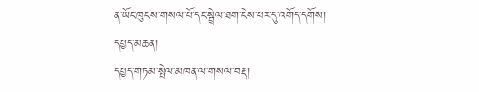ན་ཡོང་ཁུངས་གསལ་པོ་དང་སྦྲེལ་ཐག་ངེས་པར་དུ་འགོད་དགོས།
དཔྱད་མཆན།
དཔྱད་གཏམ་སྤེལ་མཁན་ལ་གསལ་བརྡ།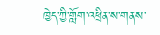ཁྱེད་ཀྱི་གློག་འཕྲིན་ས་གནས་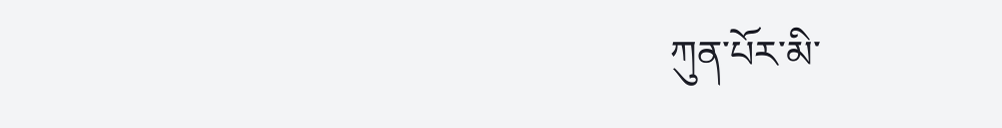ཀུན་པོར་མི་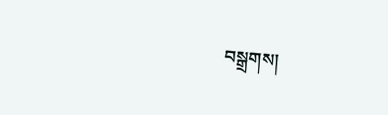བསྒྲགས།